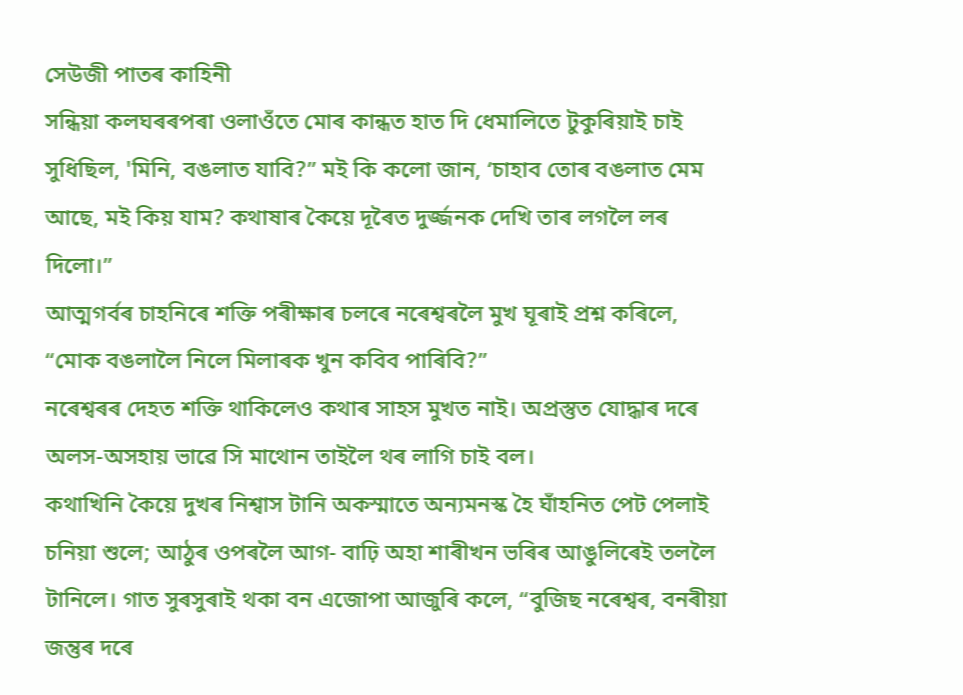সেউজী পাতৰ কাহিনী
সন্ধিয়া কলঘৰৰপৰা ওলাওঁতে মোৰ কান্ধত হাত দি ধেমালিতে টুকুৰিয়াই চাই সুধিছিল, 'মিনি, বঙলাত যাবি?” মই কি কলো জান, ‘চাহাব তোৰ বঙলাত মেম আছে, মই কিয় যাম? কথাষাৰ কৈয়ে দূৰৈত দুৰ্জ্জনক দেখি তাৰ লগলৈ লৰ দিলো।”
আত্মগৰ্বৰ চাহনিৰে শক্তি পৰীক্ষাৰ চলৰে নৰেশ্বৰলৈ মুখ ঘূৰাই প্ৰশ্ন কৰিলে, “মোক বঙলালৈ নিলে মিলাৰক খুন কবিব পাৰিবি?”
নৰেশ্বৰৰ দেহত শক্তি থাকিলেও কথাৰ সাহস মুখত নাই। অপ্ৰস্তুত যোদ্ধাৰ দৰে অলস-অসহায় ভাৱে সি মাথোন তাইলৈ থৰ লাগি চাই বল।
কথাখিনি কৈয়ে দুখৰ নিশ্বাস টানি অকস্মাতে অন্যমনস্ক হৈ ঘাঁহনিত পেট পেলাই চনিয়া শুলে; আঠুৰ ওপৰলৈ আগ- বাঢ়ি অহা শাৰীখন ভৰিৰ আঙুলিৰেই তললৈ টানিলে। গাত সুৰসুৰাই থকা বন এজোপা আজুৰি কলে, “বুজিছ নৰেশ্বৰ, বনৰীয়া জন্তুৰ দৰে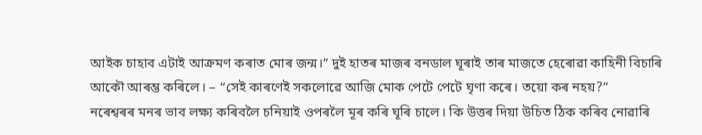আইক চাহাব এটাই আক্ৰমণ কৰাত মোৰ জন্ম।” দুই হাতৰ মাজৰ বনডাল ঘূৰাই তাৰ মাজতে হেৰোৱা কাহিনী বিচাৰি আকৌ আৰম্ভ কৰিলে। – “সেই কাৰণেই সকলোৱে আজি মোক পেটে পেটে ঘৃণা কৰে। তয়ো কৰ নহয়?”
নৰেশ্বৰৰ মনৰ ভাব লক্ষ্য কৰিবলৈ চনিয়াই ওপৰলৈ মূৰ কৰি ঘূৰি চালে। কি উত্তৰ দিয়া উচিত ঠিক কৰিব নোৱাৰি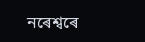নৰেশ্বৰে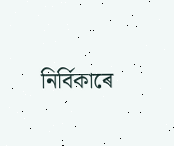নিৰ্বিকাৰে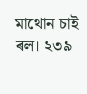মাথোন চাই ৰল। ২৩৯